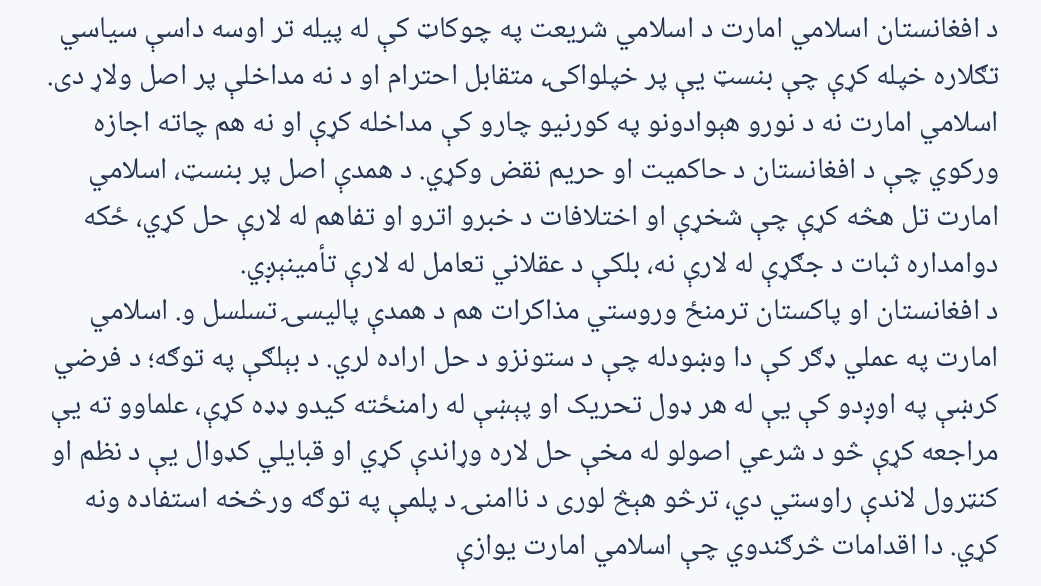د افغانستان اسلامي امارت د اسلامي شريعت په چوکاټ کې له پيله تر اوسه داسې سياسي تګلاره خپله کړې چې بنسټ يې پر خپلواکۍ، متقابل احترام او د نه مداخلې پر اصل ولاړ دی. اسلامي امارت نه د نورو هېوادونو په کورنيو چارو کې مداخله کړې او نه هم چاته اجازه ورکوي چې د افغانستان د حاکميت او حريم نقض وکړي. د همدې اصل پر بنسټ، اسلامي امارت تل هڅه کړې چې شخړې او اختلافات د خبرو اترو او تفاهم له لارې حل کړي، ځکه دوامداره ثبات د جګړې له لارې نه، بلکې د عقلاني تعامل له لارې تأمينېږي.
د افغانستان او پاکستان ترمنځ وروستي مذاکرات هم د همدې پاليسۍ تسلسل و. اسلامي امارت په عملي ډګر کې دا وښودله چې د ستونزو د حل اراده لري. د بېلګې په توګه؛ د فرضي کرښې په اوږدو کې يې له هر ډول تحريک او پېښې له رامنځته کيدو ډډه کړې، علماوو ته يې مراجعه کړې څو د شرعي اصولو له مخې حل لاره وړاندې کړي او قبايلي کډوال يې د نظم او کنټرول لاندې راوستي دي، ترڅو هېڅ لوری د ناامنۍ د پلمې په توګه ورڅخه استفاده ونه کړي. دا اقدامات څرګندوي چې اسلامي امارت يوازې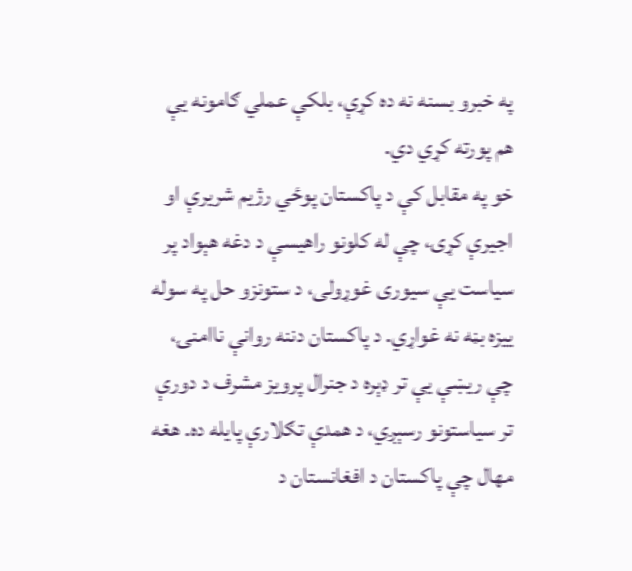په خبرو بسنه نه ده کړې، بلکې عملي ګامونه يې هم پورته کړي دي.
خو په مقابل کې د پاکستان پوځي رژیم شريرې او اجيرې کړۍ، چې له کلونو راهيسې د دغه هېواد پر سياست يې سيوری غوړولی، د ستونزو حل په سوله ييزه بڼه نه غواړي. د پاکستان دننه روانې ناامنۍ، چې ريښې يې تر ډېره د جنرال پرويز مشرف د دورې تر سياستونو رسېږي، د همدې تګلارې پايله ده. هغه مهال چې پاکستان د افغانستان د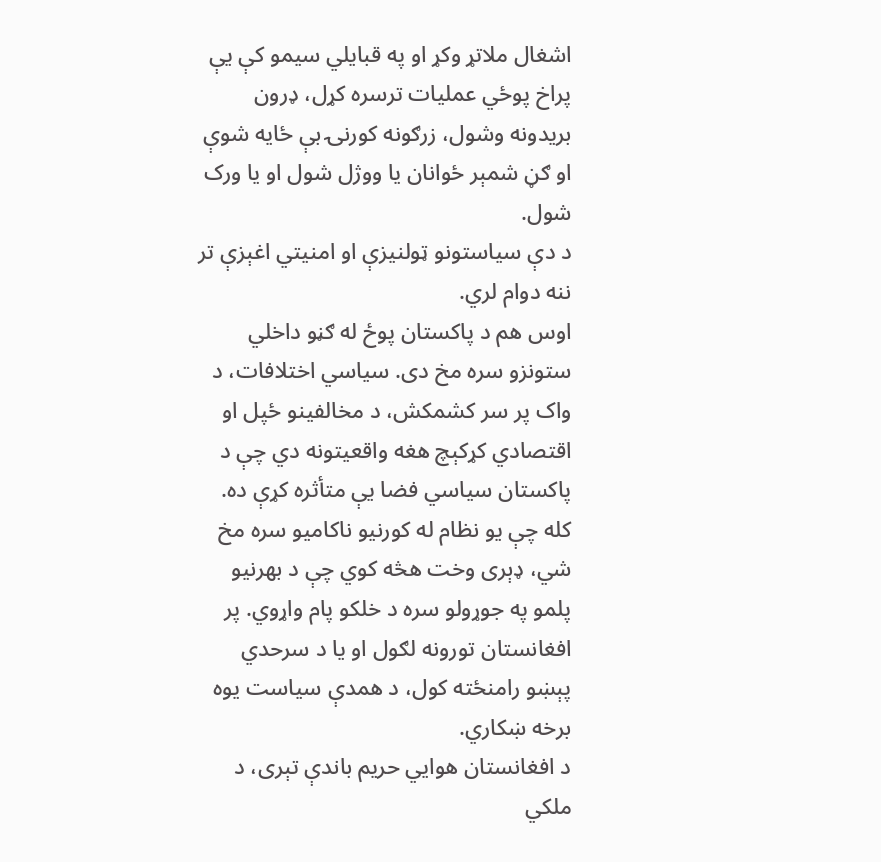اشغال ملاتړ وکړ او په قبایلي سيمو کې يې پراخ پوځي عمليات ترسره کړل، ډرون بريدونه وشول، زرګونه کورنۍ بې ځایه شوې او ګڼ شمېر ځوانان يا ووژل شول او يا ورک شول.
د دې سياستونو ټولنيزې او امنيتي اغېزې تر ننه دوام لري.
اوس هم د پاکستان پوځ له ګڼو داخلي ستونزو سره مخ دی. سياسي اختلافات، د واک پر سر کشمکش، د مخالفينو ځپل او اقتصادي کړکېچ هغه واقعيتونه دي چې د پاکستان سياسي فضا يې متأثره کړې ده. کله چې يو نظام له کورنيو ناکاميو سره مخ شي، ډېری وخت هڅه کوي چې د بهرنيو پلمو په جوړولو سره د خلکو پام واړوي. پر افغانستان تورونه لګول او يا د سرحدي پېښو رامنځته کول، د همدې سياست يوه برخه ښکاري.
د افغانستان هوايي حريم باندې تېری، د ملکي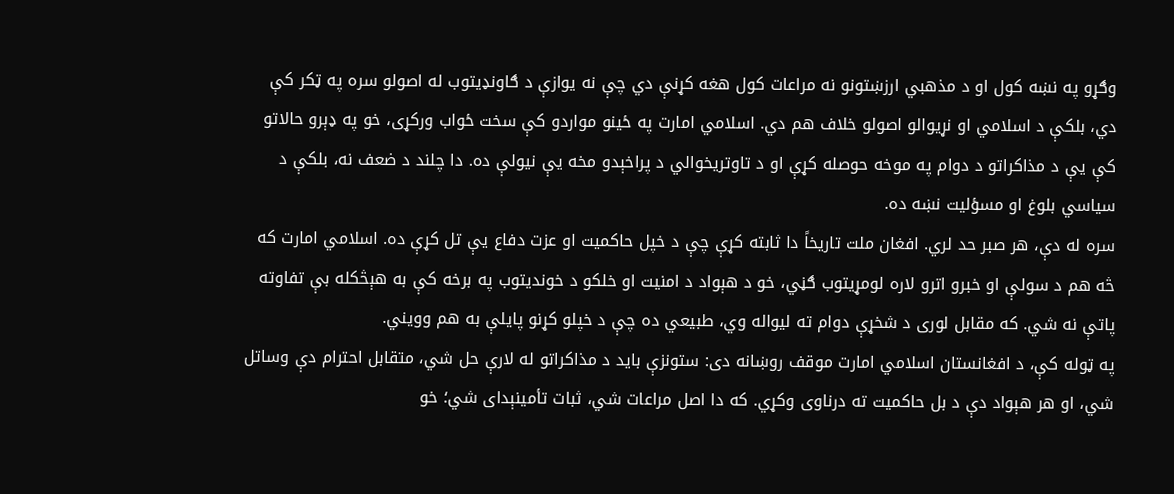وګړو په نښه کول او د مذهبي ارزښتونو نه مراعات کول هغه کړنې دي چې نه يوازې د ګاونډيتوب له اصولو سره په ټکر کې دي، بلکې د اسلامي او نړيوالو اصولو خلاف هم دي. اسلامي امارت په ځينو مواردو کې سخت ځواب ورکړی، خو په ډېرو حالاتو کې يې د مذاکراتو د دوام په موخه حوصله کړې او د تاوتريخوالي د پراخېدو مخه يې نيولې ده. دا چلند د ضعف نه، بلکې د سياسي بلوغ او مسؤليت نښه ده.
سره له دې، هر صبر حد لري. افغان ملت تاريخاً دا ثابته کړې چې د خپل حاکميت او عزت دفاع يې تل کړې ده. اسلامي امارت که څه هم د سولې او خبرو اترو لاره لومړيتوب ګڼي، خو د هېواد د امنيت او خلکو د خوندیتوب په برخه کې به هېڅکله بې تفاوته پاتې نه شي. که مقابل لوری د شخړې دوام ته ليواله وي، طبيعي ده چې د خپلو کړنو پایلې به هم وويني.
په ټوله کې، د افغانستان اسلامي امارت موقف روښانه دی: ستونزې بايد د مذاکراتو له لارې حل شي، متقابل احترام دې وساتل شي، او هر هېواد دې د بل حاکميت ته درناوی وکړي. که دا اصل مراعات شي، ثبات تأمينېدای شي؛ خو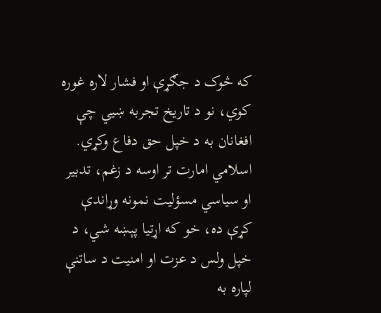که څوک د جګړې او فشار لاره غوره کوي، نو د تاريخ تجربه ښيي چې افغانان به د خپل حق دفاع وکړي. اسلامي امارت تر اوسه د زغم، تدبير او سياسي مسؤليت نمونه وړاندې کړې ده، خو که اړتيا پېښه شي، د خپل ولس د عزت او امنيت د ساتنې لپاره به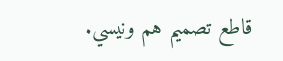قاطع تصميم هم ونيسي.